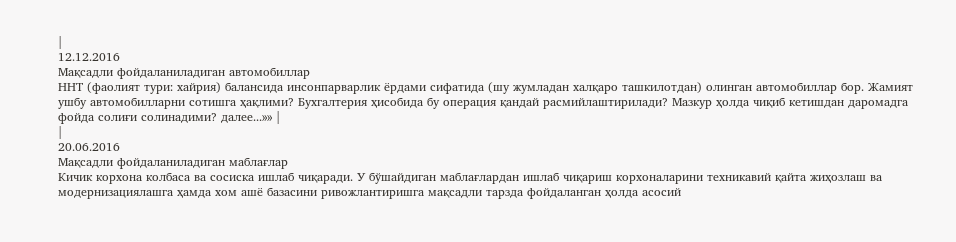|
12.12.2016
Мақсадли фойдаланиладиган автомобиллар
ННТ (фаолият тури: хайрия) балансида инсонпарварлик ёрдами сифатида (шу жумладан халқаро ташкилотдан) олинган автомобиллар бор. Жамият ушбу автомобилларни сотишга ҳақлими? Бухгалтерия ҳисобида бу операция қандай расмийлаштирилади? Мазкур ҳолда чиқиб кетишдан даромадга фойда солиғи солинадими? далее...»» |
|
20.06.2016
Мақсадли фойдаланиладиган маблағлар
Кичик корхона колбаса ва сосиска ишлаб чиқаради. У бўшайдиган маблағлардан ишлаб чиқариш корхоналарини техникавий қайта жиҳозлаш ва модернизациялашга ҳамда хом ашё базасини ривожлантиришга мақсадли тарзда фойдаланган ҳолда асосий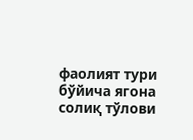фаолият тури бўйича ягона солиқ тўлови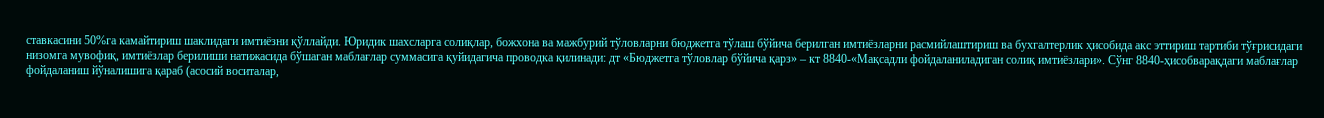ставкасини 50%га камайтириш шаклидаги имтиёзни қўллайди. Юридик шахсларга солиқлар, божхона ва мажбурий тўловларни бюджетга тўлаш бўйича берилган имтиёзларни расмийлаштириш ва бухгалтерлик ҳисобида акс эттириш тартиби тўғрисидаги низомга мувофиқ, имтиёзлар берилиши натижасида бўшаган маблағлар суммасига қуйидагича проводка қилинади: дт «Бюджетга тўловлар бўйича қарз» – кт 8840-«Мақсадли фойдаланиладиган солиқ имтиёзлари». Сўнг 8840-ҳисобварақдаги маблағлар фойдаланиш йўналишига қараб (асосий воситалар,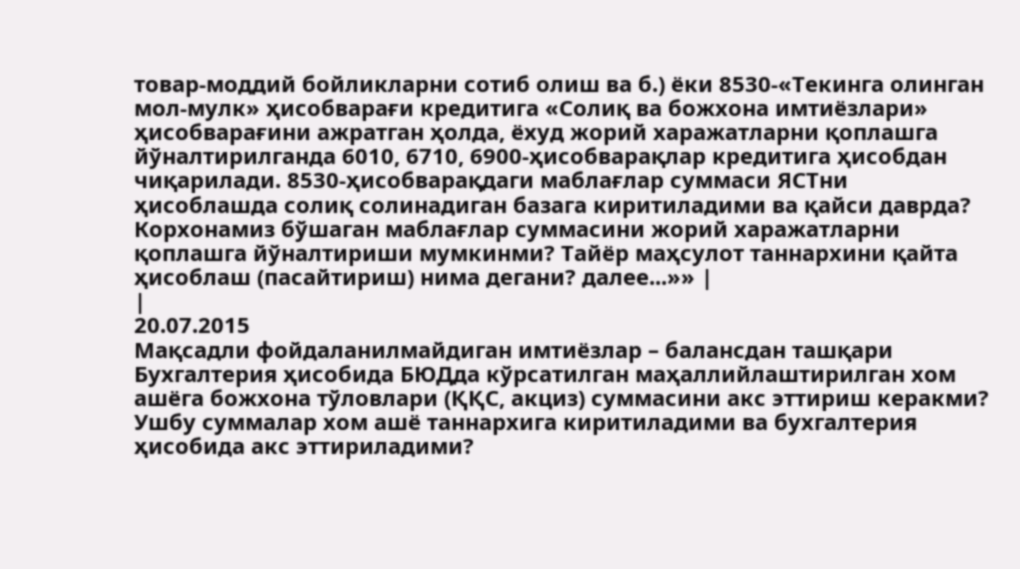товар-моддий бойликларни сотиб олиш ва б.) ёки 8530-«Текинга олинган мол-мулк» ҳисобварағи кредитига «Солиқ ва божхона имтиёзлари» ҳисобварағини ажратган ҳолда, ёхуд жорий харажатларни қоплашга йўналтирилганда 6010, 6710, 6900-ҳисобварақлар кредитига ҳисобдан чиқарилади. 8530-ҳисобварақдаги маблағлар суммаси ЯСТни ҳисоблашда солиқ солинадиган базага киритиладими ва қайси даврда? Корхонамиз бўшаган маблағлар суммасини жорий харажатларни қоплашга йўналтириши мумкинми? Тайёр маҳсулот таннархини қайта ҳисоблаш (пасайтириш) нима дегани? далее...»» |
|
20.07.2015
Мақсадли фойдаланилмайдиган имтиёзлар – балансдан ташқари
Бухгалтерия ҳисобида БЮДда кўрсатилган маҳаллийлаштирилган хом ашёга божхона тўловлари (ҚҚС, акциз) суммасини акс эттириш керакми? Ушбу суммалар хом ашё таннархига киритиладими ва бухгалтерия ҳисобида акс эттириладими?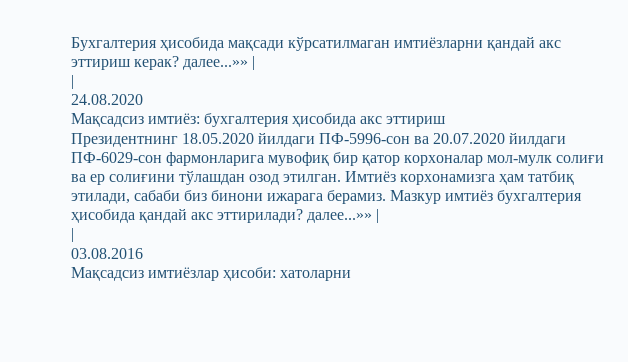Бухгалтерия ҳисобида мақсади кўрсатилмаган имтиёзларни қандай акс эттириш керак? далее...»» |
|
24.08.2020
Мақсадсиз имтиёз: бухгалтерия ҳисобида акс эттириш
Президентнинг 18.05.2020 йилдаги ПФ-5996-сон ва 20.07.2020 йилдаги ПФ-6029-сон фармонларига мувофиқ бир қатор корхоналар мол-мулк солиғи ва ер солиғини тўлашдан озод этилган. Имтиёз корхонамизга ҳам татбиқ этилади, сабаби биз бинони ижарага берамиз. Мазкур имтиёз бухгалтерия ҳисобида қандай акс эттирилади? далее...»» |
|
03.08.2016
Мақсадсиз имтиёзлар ҳисоби: хатоларни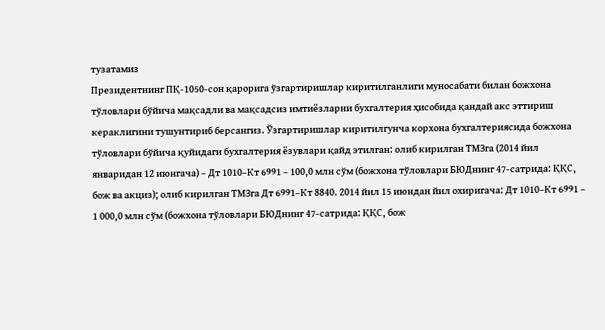тузатамиз
Президентнинг ПҚ-1050-сон қарорига ўзгартиришлар киритилганлиги муносабати билан божхона тўловлари бўйича мақсадли ва мақсадсиз имтиёзларни бухгалтерия ҳисобида қандай акс эттириш кераклигини тушунтириб берсангиз. Ўзгартиришлар киритилгунча корхона бухгалтериясида божхона тўловлари бўйича қуйидаги бухгалтерия ёзувлари қайд этилган: олиб кирилган ТМЗга (2014 йил январидан 12 июнгача) – Дт 1010–Кт 6991 – 100,0 млн сўм (божхона тўловлари БЮДнинг 47-сатрида: ҚҚС, бож ва акциз); олиб кирилган ТМЗга Дт 6991–Кт 8840. 2014 йил 15 июндан йил охиригача: Дт 1010–Кт 6991 – 1 000,0 млн сўм (божхона тўловлари БЮДнинг 47-сатрида: ҚҚС, бож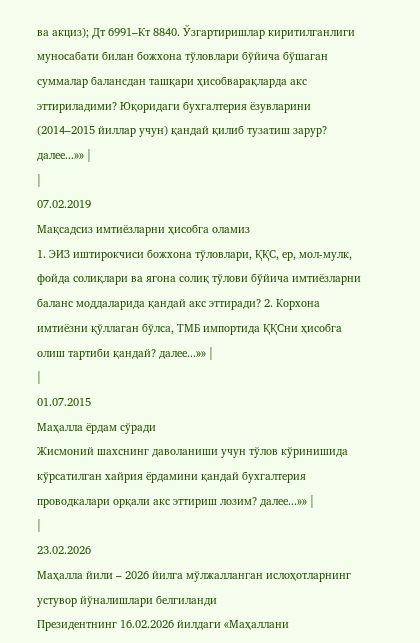ва акциз); Дт 6991–Кт 8840. Ўзгартиришлар киритилганлиги муносабати билан божхона тўловлари бўйича бўшаган суммалар балансдан ташқари ҳисобварақларда акс эттириладими? Юқоридаги бухгалтерия ёзувларини (2014–2015 йиллар учун) қандай қилиб тузатиш зарур? далее...»» |
|
07.02.2019
Мақсадсиз имтиёзларни ҳисобга оламиз
1. ЭИЗ иштирокчиси божхона тўловлари, ҚҚС, ер, мол-мулк, фойда солиқлари ва ягона солиқ тўлови бўйича имтиёзларни баланс моддаларида қандай акс эттиради? 2. Корхона имтиёзни қўллаган бўлса, ТМБ импортида ҚҚСни ҳисобга олиш тартиби қандай? далее...»» |
|
01.07.2015
Маҳалла ёрдам сўради
Жисмоний шахснинг даволаниши учун тўлов кўринишида кўрсатилган хайрия ёрдамини қандай бухгалтерия проводкалари орқали акс эттириш лозим? далее...»» |
|
23.02.2026
Маҳалла йили – 2026 йилга мўлжалланган ислоҳотларнинг устувор йўналишлари белгиланди
Президентнинг 16.02.2026 йилдаги «Маҳаллани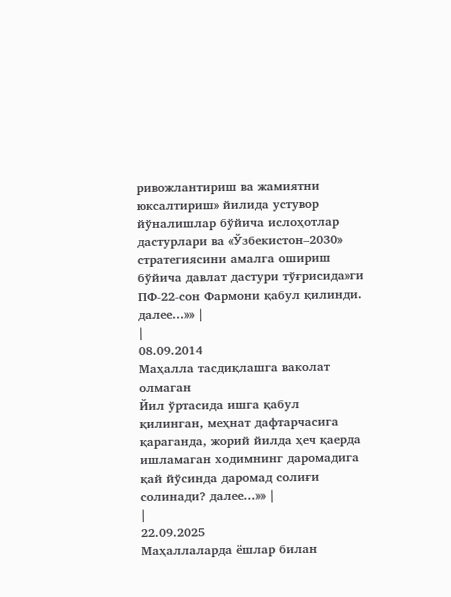ривожлантириш ва жамиятни юксалтириш» йилида устувор йўналишлар бўйича ислоҳотлар дастурлари ва «Ўзбекистон–2030» стратегиясини амалга ошириш бўйича давлат дастури тўғрисида»ги ПФ-22-сон Фармони қабул қилинди. далее...»» |
|
08.09.2014
Маҳалла тасдиқлашга ваколат олмаган
Йил ўртасида ишга қабул қилинган, меҳнат дафтарчасига қараганда, жорий йилда ҳеч қаерда ишламаган ходимнинг даромадига қай йўсинда даромад солиғи солинади? далее...»» |
|
22.09.2025
Маҳаллаларда ёшлар билан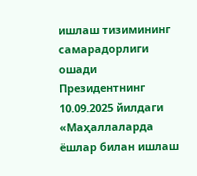ишлаш тизимининг самарадорлиги ошади
Президентнинг 10.09.2025 йилдаги «Маҳаллаларда ёшлар билан ишлаш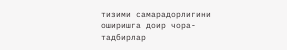тизими самарадорлигини оширишга доир чора-тадбирлар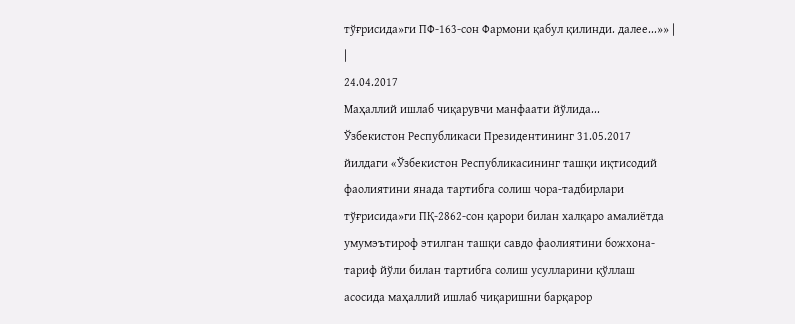тўғрисида»ги ПФ-163-сон Фармони қабул қилинди. далее...»» |
|
24.04.2017
Маҳаллий ишлаб чиқарувчи манфаати йўлида...
Ўзбекистон Республикаси Президентининг 31.05.2017 йилдаги «Ўзбекистон Республикасининг ташқи иқтисодий фаолиятини янада тартибга солиш чора-тадбирлари тўғрисида»ги ПҚ-2862-сон қарори билан халқаро амалиётда умумэътироф этилган ташқи савдо фаолиятини божхона-тариф йўли билан тартибга солиш усулларини қўллаш асосида маҳаллий ишлаб чиқаришни барқарор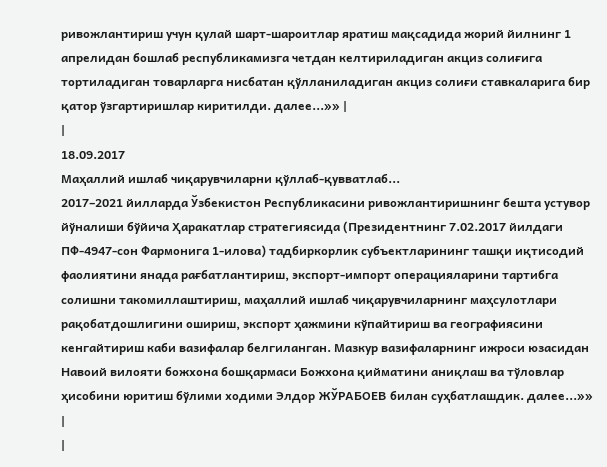ривожлантириш учун қулай шарт-шароитлар яратиш мақсадида жорий йилнинг 1 апрелидан бошлаб республикамизга четдан келтириладиган акциз солиғига тортиладиган товарларга нисбатан қўлланиладиган акциз солиғи ставкаларига бир қатор ўзгартиришлар киритилди. далее...»» |
|
18.09.2017
Маҳаллий ишлаб чиқарувчиларни қўллаб-қувватлаб...
2017–2021 йилларда Ўзбекистон Республикасини ривожлантиришнинг бешта устувор йўналиши бўйича Ҳаракатлар стратегиясида (Президентнинг 7.02.2017 йилдаги ПФ-4947-сон Фармонига 1-илова) тадбиркорлик субъектларининг ташқи иқтисодий фаолиятини янада рағбатлантириш, экспорт-импорт операцияларини тартибга солишни такомиллаштириш, маҳаллий ишлаб чиқарувчиларнинг маҳсулотлари рақобатдошлигини ошириш, экспорт ҳажмини кўпайтириш ва географиясини кенгайтириш каби вазифалар белгиланган. Мазкур вазифаларнинг ижроси юзасидан Навоий вилояти божхона бошқармаси Божхона қийматини аниқлаш ва тўловлар ҳисобини юритиш бўлими ходими Элдор ЖЎРАБОЕВ билан суҳбатлашдик. далее...»» |
|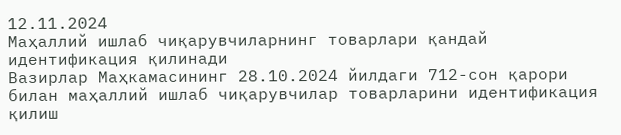12.11.2024
Маҳаллий ишлаб чиқарувчиларнинг товарлари қандай идентификация қилинади
Вазирлар Маҳкамасининг 28.10.2024 йилдаги 712-сон қарори билан маҳаллий ишлаб чиқарувчилар товарларини идентификация қилиш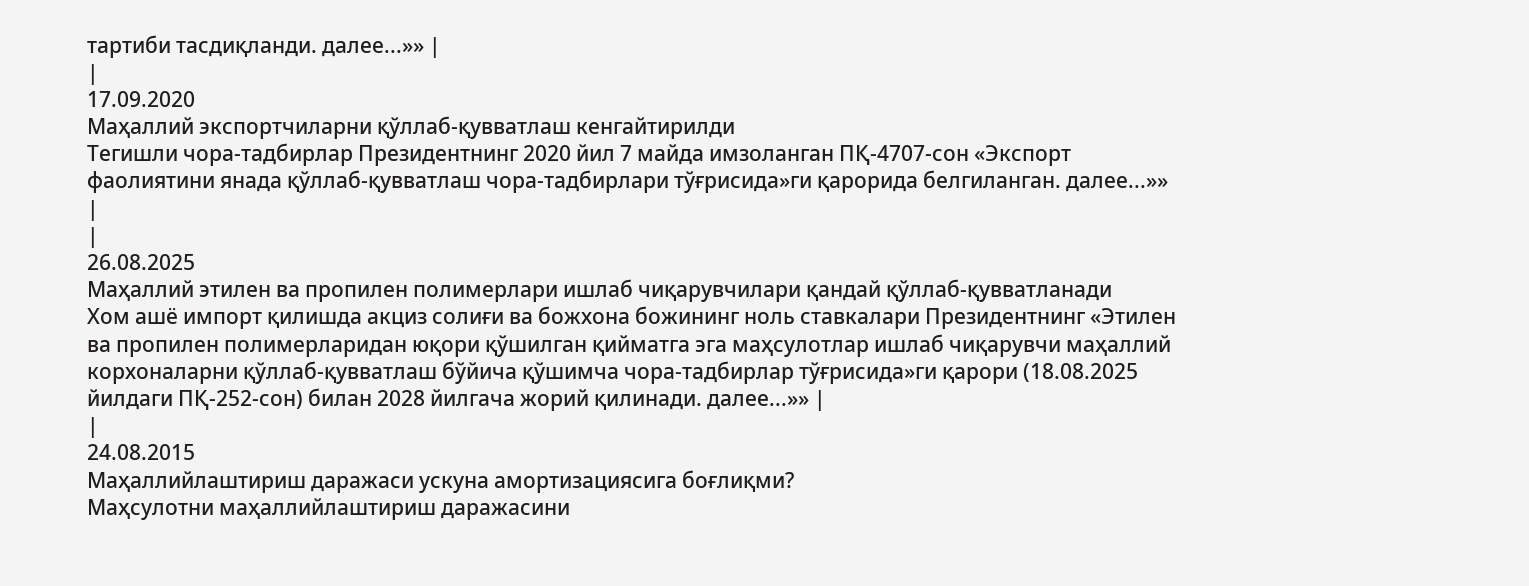тартиби тасдиқланди. далее...»» |
|
17.09.2020
Маҳаллий экспортчиларни қўллаб-қувватлаш кенгайтирилди
Тегишли чора-тадбирлар Президентнинг 2020 йил 7 майда имзоланган ПҚ-4707-сон «Экспорт фаолиятини янада қўллаб-қувватлаш чора-тадбирлари тўғрисида»ги қарорида белгиланган. далее...»» |
|
26.08.2025
Маҳаллий этилен ва пропилен полимерлари ишлаб чиқарувчилари қандай қўллаб-қувватланади
Хом ашё импорт қилишда акциз солиғи ва божхона божининг ноль ставкалари Президентнинг «Этилен ва пропилен полимерларидан юқори қўшилган қийматга эга маҳсулотлар ишлаб чиқарувчи маҳаллий корхоналарни қўллаб-қувватлаш бўйича қўшимча чора-тадбирлар тўғрисида»ги қарори (18.08.2025 йилдаги ПҚ-252-сон) билан 2028 йилгача жорий қилинади. далее...»» |
|
24.08.2015
Маҳаллийлаштириш даражаси ускуна амортизациясига боғлиқми?
Маҳсулотни маҳаллийлаштириш даражасини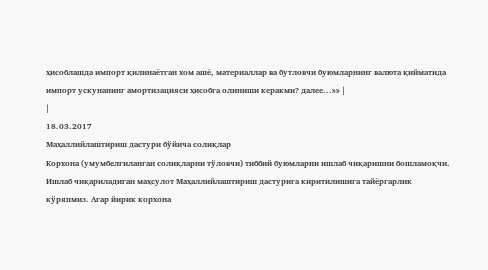ҳисоблашда импорт қилинаётган хом ашё, материаллар ва бутловчи буюмларнинг валюта қийматида импорт ускунанинг амортизацияси ҳисобга олиниши керакми? далее...»» |
|
18.03.2017
Маҳаллийлаштириш дастури бўйича солиқлар
Корхона (умумбелгиланган солиқларни тўловчи) тиббий буюмларни ишлаб чиқаришни бошламоқчи. Ишлаб чиқариладиган маҳсулот Маҳаллийлаштириш дастурига киритилишига тайёргарлик кўряпмиз. Агар йирик корхона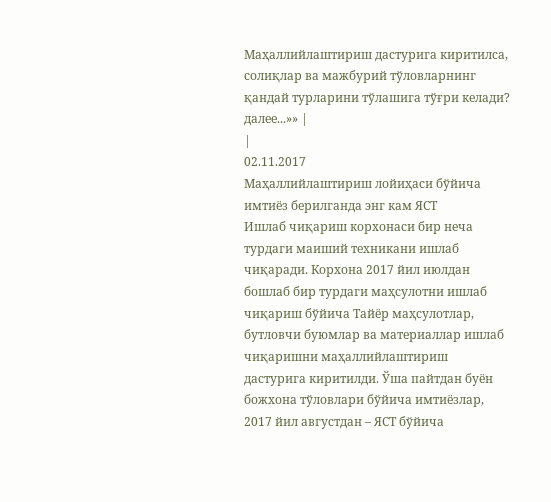Маҳаллийлаштириш дастурига киритилса, солиқлар ва мажбурий тўловларнинг қандай турларини тўлашига тўғри келади? далее...»» |
|
02.11.2017
Маҳаллийлаштириш лойиҳаси бўйича имтиёз берилганда энг кам ЯСТ
Ишлаб чиқариш корхонаси бир неча турдаги маиший техникани ишлаб чиқаради. Корхона 2017 йил июлдан бошлаб бир турдаги маҳсулотни ишлаб чиқариш бўйича Тайёр маҳсулотлар, бутловчи буюмлар ва материаллар ишлаб чиқаришни маҳаллийлаштириш дастурига киритилди. Ўша пайтдан буён божхона тўловлари бўйича имтиёзлар, 2017 йил августдан – ЯСТ бўйича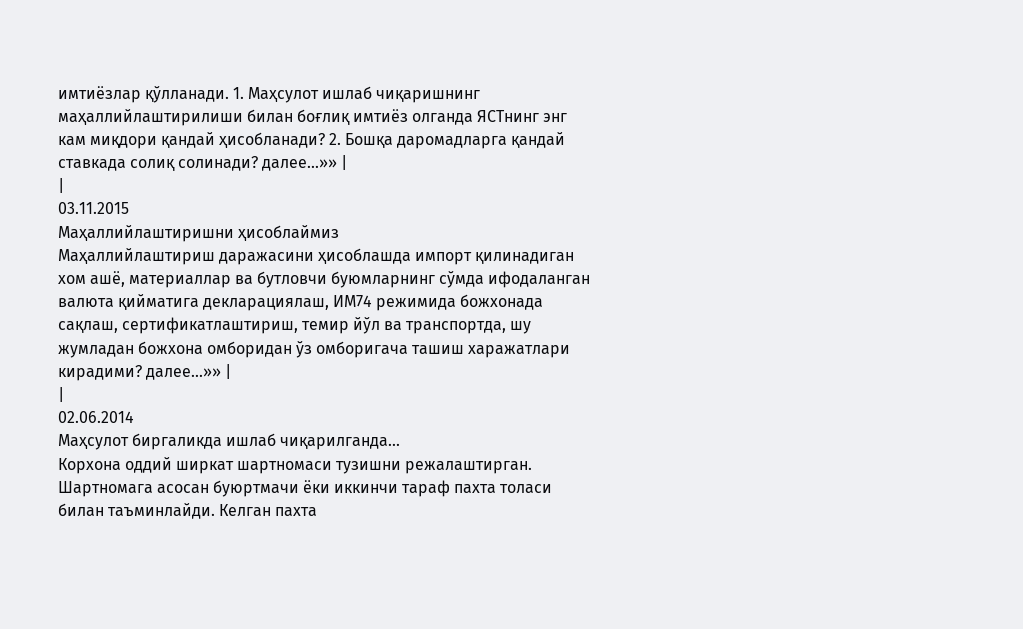имтиёзлар қўлланади. 1. Маҳсулот ишлаб чиқаришнинг маҳаллийлаштирилиши билан боғлиқ имтиёз олганда ЯСТнинг энг кам миқдори қандай ҳисобланади? 2. Бошқа даромадларга қандай ставкада солиқ солинади? далее...»» |
|
03.11.2015
Маҳаллийлаштиришни ҳисоблаймиз
Маҳаллийлаштириш даражасини ҳисоблашда импорт қилинадиган хом ашё, материаллар ва бутловчи буюмларнинг сўмда ифодаланган валюта қийматига декларациялаш, ИМ74 режимида божхонада сақлаш, сертификатлаштириш, темир йўл ва транспортда, шу жумладан божхона омборидан ўз омборигача ташиш харажатлари кирадими? далее...»» |
|
02.06.2014
Маҳсулот биргаликда ишлаб чиқарилганда...
Корхона оддий ширкат шартномаси тузишни режалаштирган. Шартномага асосан буюртмачи ёки иккинчи тараф пахта толаси билан таъминлайди. Келган пахта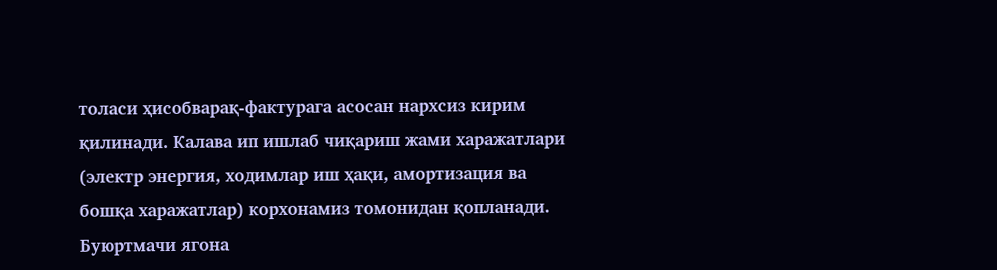толаси ҳисобварақ-фактурага асосан нархсиз кирим қилинади. Калава ип ишлаб чиқариш жами харажатлари (электр энергия, ходимлар иш ҳақи, амортизация ва бошқа харажатлар) корхонамиз томонидан қопланади. Буюртмачи ягона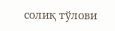солиқ тўлови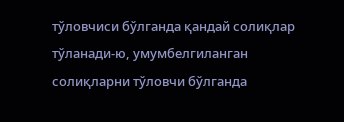тўловчиси бўлганда қандай солиқлар тўланади-ю, умумбелгиланган солиқларни тўловчи бўлганда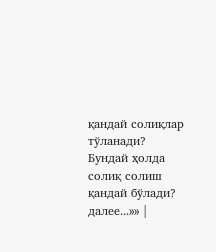қандай солиқлар тўланади? Бундай ҳолда солиқ солиш қандай бўлади? далее...»» |